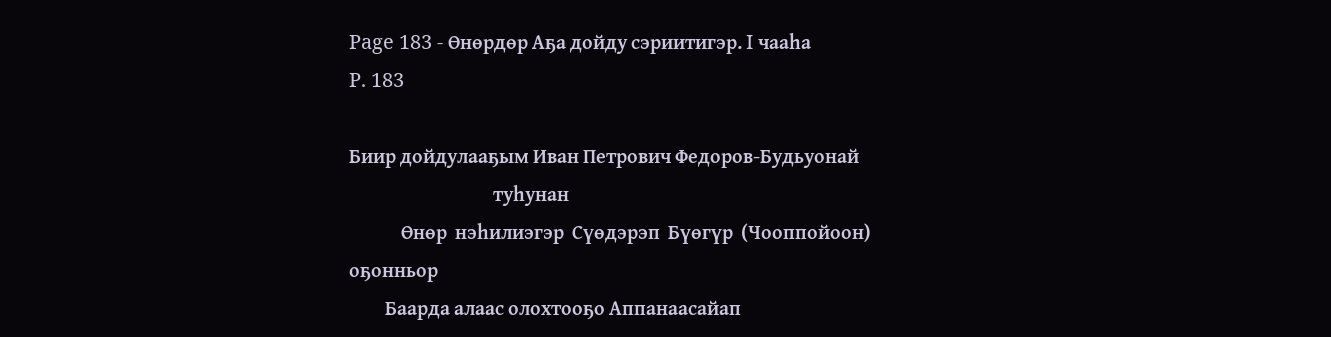Page 183 - Өнөрдөр Аҕа дойду сэриитигэр. I чааһа
P. 183

Биир дойдулааҕым Иван Петрович Федоров-Будьуонай
                                    туһунан
             Өнөр  нэһилиэгэр  Сүөдэрэп  Бүөгүр  (Чооппойоон)  оҕонньор
         Баарда алаас олохтооҕо Аппанаасайап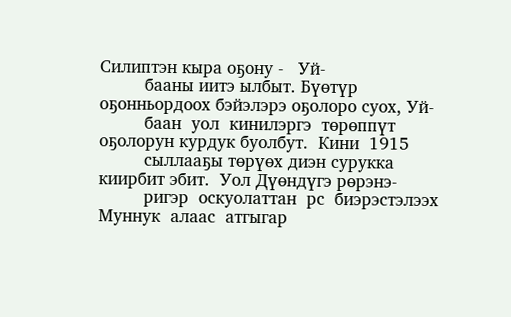Силиптэн кыра оҕону -   Уй-
         бааны иитэ ылбыт. Бүөтүр оҕонньордоох бэйэлэрэ оҕолоро суох, Уй-
         баан  уол  кинилэргэ  төрөппүт оҕолорун курдук буолбут.  Кини  1915
         сыллааҕы төрүөх диэн сурукка киирбит эбит.  Уол Дүөндүгэ рөрэнэ-
         ригэр  оскуолаттан  рс  биэрэстэлээх  Муннук  алаас  атгыгар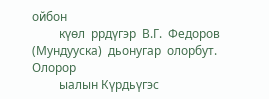ойбон
         күөл  ррдүгэр  В.Г.  Федоров  (Мундууска)  дьонугар  олорбут.  Олорор
         ыалын Күрдьүгэс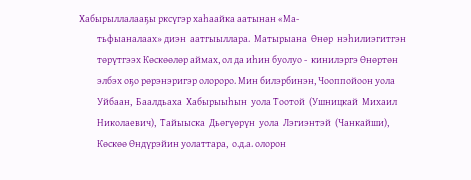Хабырыллалааҕы рксүгэр хаһаайка аатынан «Ма-
         тьфыаналаах» диэн  аатгыыллара.  Матырыана  Өнөр  нэһилиэгитгэн
         төрүтгээх Көскөөлөр аймах, ол да иһин буолуо -  кинилэргэ Өнөртөн
         элбэх оҕо рөрэнэригэр олороро. Мин билэрбинэн, Чооппойоон уола
         Уйбаан,  Баалдьаха  Хабырыыһын  уола Тоотой  (Ушницкай  Михаил
         Николаевич),  Тайыыска  Дьөгүөрүн  уола  Лэгиэнтэй  (Чанкайши),
         Көскөө Өндүрэйин уолаттара,  о.д.а. олорон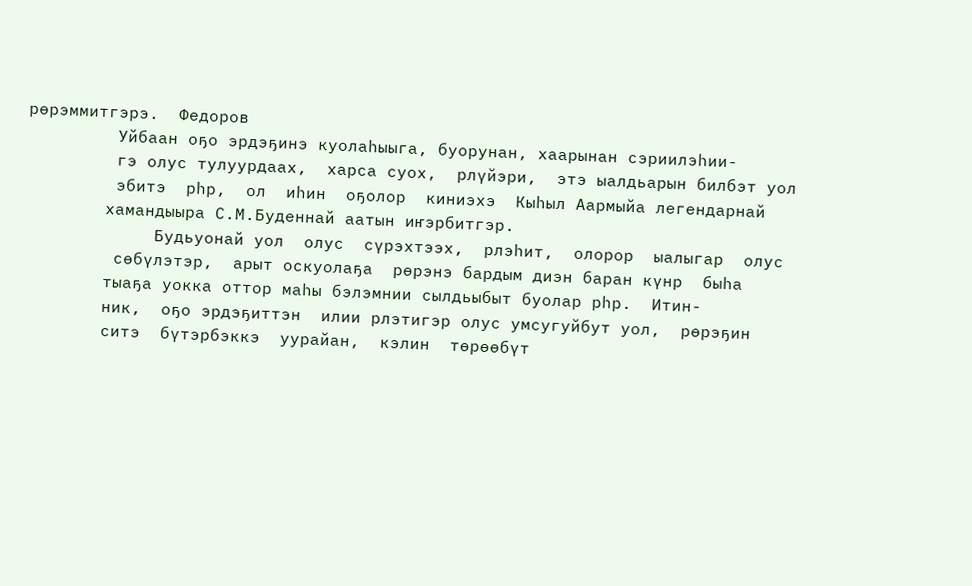рөрэммитгэрэ.  Федоров
         Уйбаан оҕо эрдэҕинэ куолаһыыга, буорунан, хаарынан сэриилэһии-
         гэ олус тулуурдаах,  харса суох,  рлүйэри,  этэ ыалдьарын билбэт уол
         эбитэ  рһр,  ол  иһин  оҕолор  киниэхэ  Кыһыл Аармыйа легендарнай
        хамандыыра С.М.Буденнай аатын иҥэрбитгэр.
             Будьуонай уол  олус  сүрэхтээх,  рлэһит,  олорор  ыалыгар  олус
         сөбүлэтэр,  арыт оскуолаҕа  рөрэнэ бардым диэн баран күнр  быһа
        тыаҕа уокка оттор маһы бэлэмнии сылдьыбыт буолар рһр.  Итин-
        ник,  оҕо эрдэҕиттэн  илии рлэтигэр олус умсугуйбут уол,  рөрэҕин
        ситэ  бүтэрбэккэ  уурайан,  кэлин  төрөөбүт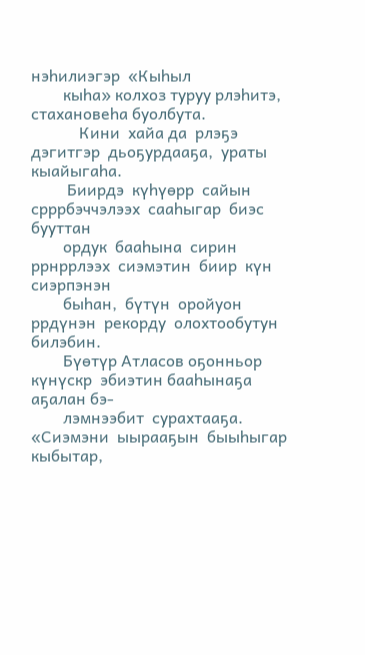нэһилиэгэр  «Кыһыл
        кыһа» колхоз туруу рлэһитэ,  стахановеһа буолбута.
            Кини  хайа да  рлэҕэ  дэгитгэр  дьоҕурдааҕа,  ураты  кыайыгаһа.
         Биирдэ  күһүөрр  сайын  срррбэччэлээх  сааһыгар  биэс  бууттан
        ордук  бааһына  сирин  ррнррлээх  сиэмэтин  биир  күн  сиэрпэнэн
        быһан,  бүтүн  оройуон  ррдүнэн  рекорду  олохтообутун  билэбин.
        Бүөтүр Атласов оҕонньор күнүскр  эбиэтин бааһынаҕа  аҕалан бэ-
        лэмнээбит  сурахтааҕа.  «Сиэмэни  ыырааҕын  быыһыгар  кыбытар,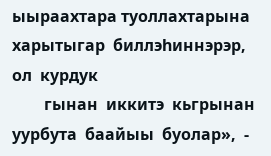ыыраахтара туоллахтарына харытыгар  биллэһиннэрэр,  ол  курдук
        гынан  иккитэ  кьгрынан  уурбута  баайыы  буолар»,  -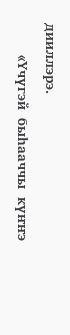дииллэрэ.
        «Үчүгэй  быһааччы  күҥҥэ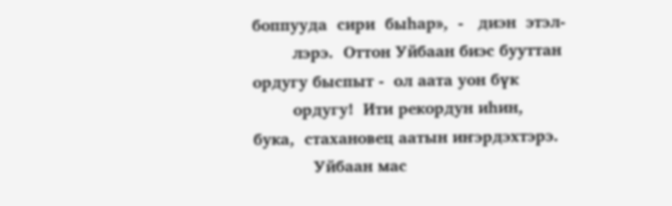боппууда  сири  быһар»,  -   диэн  этэл-
        лэрэ.  Оттон Уйбаан биэс бууттан ордугу быспыт -  ол аата уон бүк
        ордугу!  Ити рекордун иһин,  бука,  стахановец аатын иҥэрдэхтэрэ.
            Уйбаан мас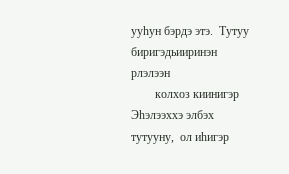ууһун бэрдэ этэ.  Тутуу биригэдьииринэн рлэлээн
        колхоз киинигэр Эһэлээххэ элбэх тутууну,  ол иһигэр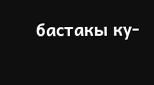бастакы ку-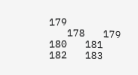179
   178   179   180   181   182   183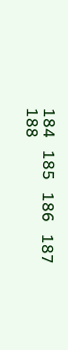184   185   186   187   188